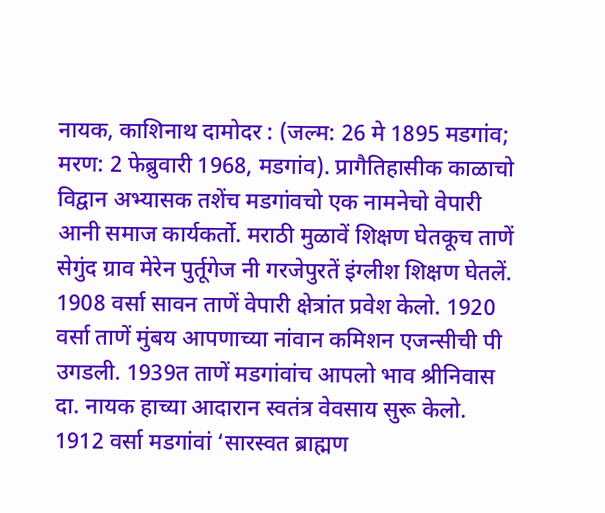नायक, काशिनाथ दामोदर : (जल्म: 26 मे 1895 मडगांव; मरण: 2 फेब्रुवारी 1968, मडगांव). प्रागैतिहासीक काळाचो विद्वान अभ्यासक तशेंच मडगांवचो एक नामनेचो वेपारी आनी समाज कार्यकर्तो. मराठी मुळावें शिक्षण घेतकूच ताणें सेगुंद ग्राव मेरेन पुर्तूगेज नी गरजेपुरतें इंग्लीश शिक्षण घेतलें. 1908 वर्सा सावन ताणें वेपारी क्षेत्रांत प्रवेश केलो. 1920 वर्सा ताणें मुंबय आपणाच्या नांवान कमिशन एजन्सीची पी उगडली. 1939त ताणें मडगांवांच आपलो भाव श्रीनिवास दा. नायक हाच्या आदारान स्वतंत्र वेवसाय सुरू केलो.
1912 वर्सा मडगांवां ‘सारस्वत ब्राह्मण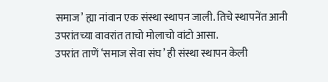समाज’ ह्या नांवान एक संस्था स्थापन जाली. तिचे स्थापनेंत आनी उपरांतच्या वावरांत ताचो मोलाचो वांटो आसा.
उपरांत ताणें ‘समाज सेवा संघ’ ही संस्था स्थापन केली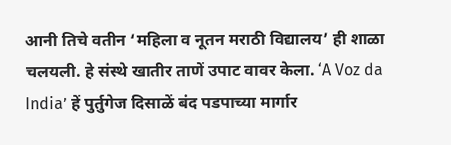आनी तिचे वतीन ‘महिला व नूतन मराठी विद्यालय’ ही शाळा चलयली. हे संस्थे खातीर ताणें उपाट वावर केला. ‘A Voz da India’ हें पुर्तुगेज दिसाळें बंद पडपाच्या मार्गार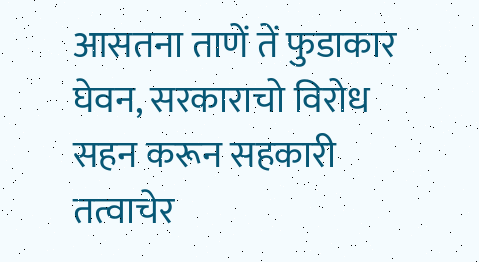आसतना ताणें तें फुडाकार घेवन, सरकाराचो विरोध सहन करून सहकारी तत्वाचेर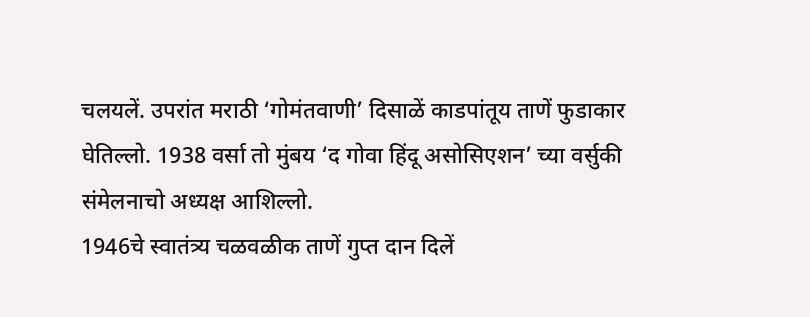चलयलें. उपरांत मराठी ‘गोमंतवाणी’ दिसाळें काडपांतूय ताणें फुडाकार घेतिल्लो. 1938 वर्सा तो मुंबय ‘द गोवा हिंदू असोसिएशन’ च्या वर्सुकी संमेलनाचो अध्यक्ष आशिल्लो.
1946चे स्वातंत्र्य चळवळीक ताणें गुप्त दान दिलें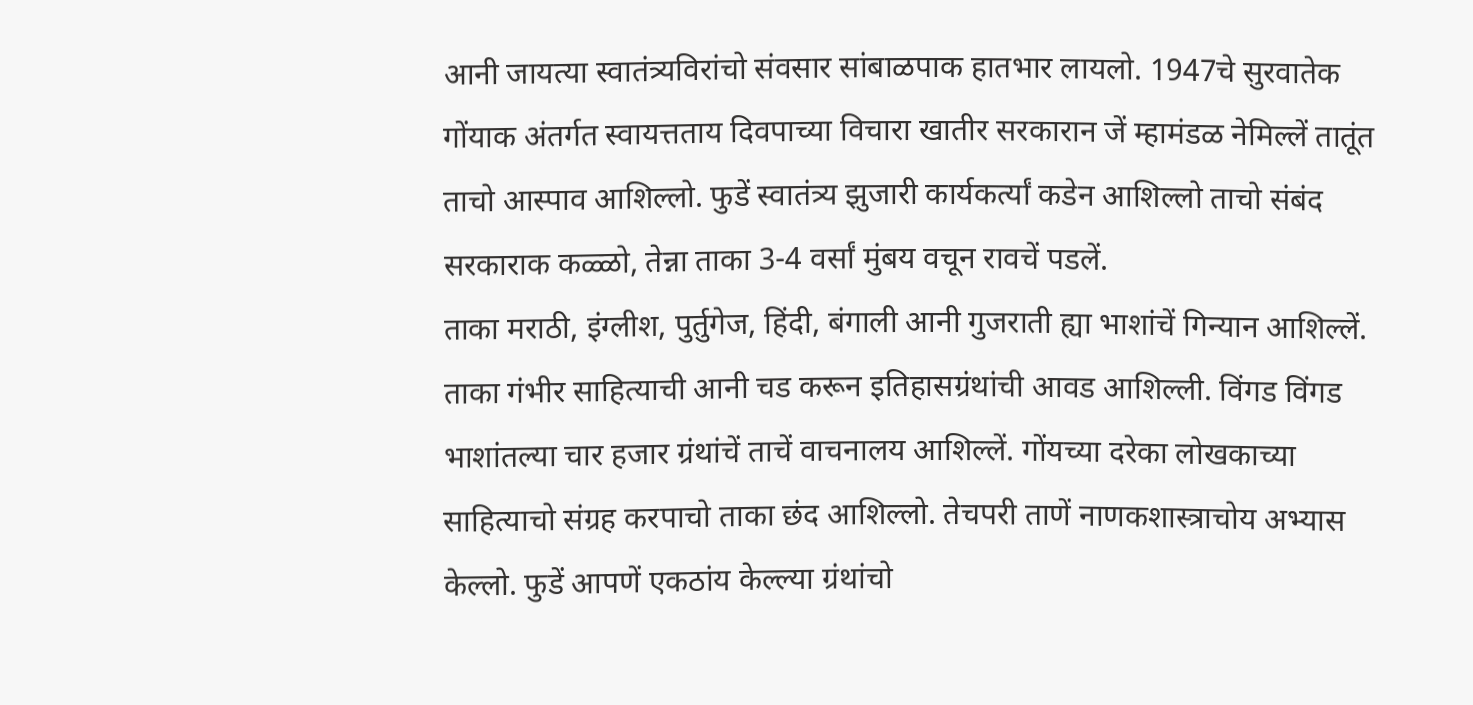आनी जायत्या स्वातंत्र्यविरांचो संवसार सांबाळपाक हातभार लायलो. 1947चे सुरवातेक गोंयाक अंतर्गत स्वायत्तताय दिवपाच्या विचारा खातीर सरकारान जें म्हामंडळ नेमिल्लें तातूंत ताचो आस्पाव आशिल्लो. फुडें स्वातंत्र्य झुजारी कार्यकर्त्यां कडेन आशिल्लो ताचो संबंद सरकाराक कळ्ळो, तेन्ना ताका 3-4 वर्सां मुंबय वचून रावचें पडलें.
ताका मराठी, इंग्लीश, पुर्तुगेज, हिंदी, बंगाली आनी गुजराती ह्या भाशांचें गिन्यान आशिल्लें. ताका गंभीर साहित्याची आनी चड करून इतिहासग्रंथांची आवड आशिल्ली. विंगड विंगड भाशांतल्या चार हजार ग्रंथांचें ताचें वाचनालय आशिल्लें. गोंयच्या दरेका लोखकाच्या साहित्याचो संग्रह करपाचो ताका छंद आशिल्लो. तेचपरी ताणें नाणकशास्त्राचोय अभ्यास केल्लो. फुडें आपणें एकठांय केल्ल्या ग्रंथांचो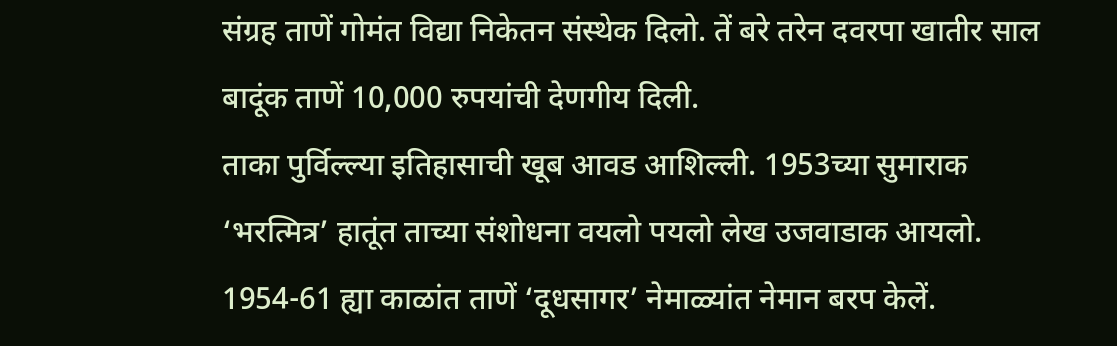संग्रह ताणें गोमंत विद्या निकेतन संस्थेक दिलो. तें बरे तरेन दवरपा खातीर साल बादूंक ताणें 10,000 रुपयांची देणगीय दिली.
ताका पुर्विल्ल्या इतिहासाची खूब आवड आशिल्ली. 1953च्या सुमाराक ‘भरत्मित्र’ हातूंत ताच्या संशोधना वयलो पयलो लेख उजवाडाक आयलो. 1954-61 ह्या काळांत ताणें ‘दूधसागर’ नेमाळ्यांत नेमान बरप केलें.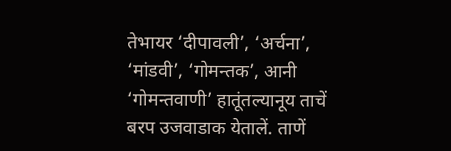तेभायर ‘दीपावली’, ‘अर्चना’, ‘मांडवी’, ‘गोमन्तक’, आनी ‘गोमन्तवाणी’ हातूंतल्यानूय ताचें बरप उजवाडाक येतालें. ताणें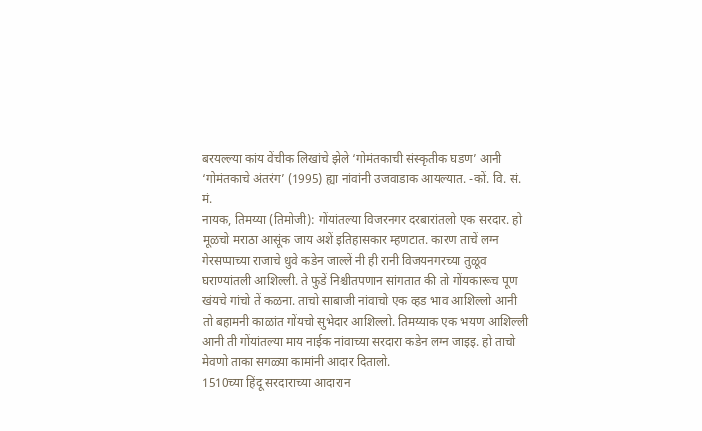बरयल्ल्या कांय वेंचीक लिखांचे झेले ‘गोमंतकाची संस्कृतीक घडण’ आनी ‘गोमंतकाचे अंतरंग’ (1995) ह्या नांवांनी उजवाडाक आयल्यात. -कों. वि. सं. मं.
नायक, तिमय्या (तिमोजी): गोंयांतल्या विजरनगर दरबारांतलो एक सरदार. हो मूळचो मराठा आसूंक जाय अशें इतिहासकार म्हणटात. कारण ताचें लग्न गेरसप्पाच्या राजाचे धुवे कडेन जाल्लें नी ही रानी विजयनगरच्या तुळूव घराण्यांतली आशिल्ली. ते फुडें निश्चीतपणान सांगतात की तो गोंयकारूच पूण खंयचे गांचो तें कळना. ताचो साबाजी नांवाचो एक व्हड भाव आशिल्लो आनी तो बहामनी काळांत गोंयचो सुभेदार आशिल्लो. तिमय्याक एक भयण आशिल्ली आनी ती गोंयांतल्या माय नाईक नांवाच्या सरदारा कडेन लग्न जाइइ. हो ताचो मेवणो ताका सगळ्या कामांनी आदार दितालो.
1510च्या हिंदू सरदाराच्या आदारान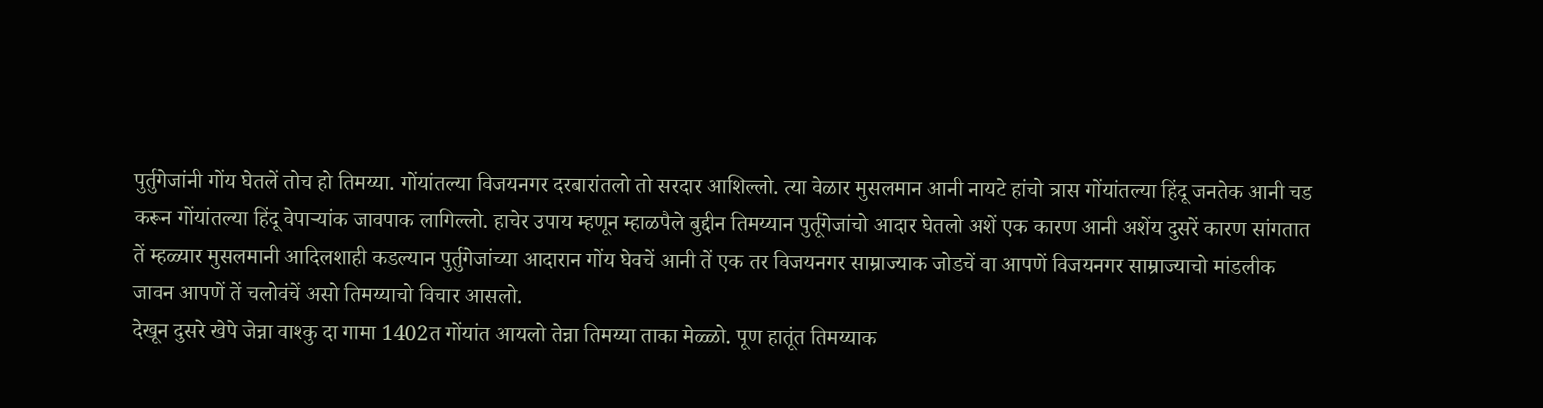पुर्तुगेजांनी गोंय घेतलें तोच हो तिमय्या. गोंयांतल्या विजयनगर दरबारांतलो तो सरदार आशिल्लो. त्या वेळार मुसलमान आनी नायटे हांचो त्रास गोंयांतल्या हिंदू जनतेक आनी चड करून गोंयांतल्या हिंदू वेपाऱ्यांक जावपाक लागिल्लो. हाचेर उपाय म्हणून म्हाळपैले बुद्दीन तिमय्यान पुर्तूगेजांचो आदार घेतलो अशें एक कारण आनी अशेंय दुसरें कारण सांगतात तें म्हळ्यार मुसलमानी आदिलशाही कडल्यान पुर्तुगेजांच्या आदारान गोंय घेवचें आनी तें एक तर विजयनगर साम्राज्याक जोडचें वा आपणें विजयनगर साम्राज्याचो मांडलीक जावन आपणें तें चलोवंचें असो तिमय्याचो विचार आसलो.
देखून दुसरे खेपे जेन्ना वाश्कु दा गामा 1402त गोंयांत आयलो तेन्ना तिमय्या ताका मेळ्ळो. पूण हातूंत तिमय्याक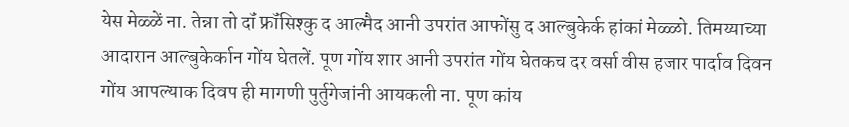येस मेळ्ळें ना. तेन्ना तो दॉं फ्रॉंसिश्कु द आल्मैद आनी उपरांत आफोंसु द आल्बुकेर्क हांकां मेळ्ळो. तिमय्याच्या आदारान आल्बुकेर्कान गोंय घेतलें. पूण गोंय शार आनी उपरांत गोंय घेतकच दर वर्सा वीस हजार पार्दाव दिवन गोंय आपल्याक दिवप ही मागणी पुर्तुगेजांनी आयकली ना. पूण कांय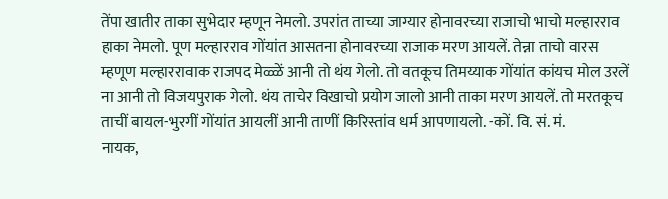तेंपा खातीर ताका सुभेदार म्हणून नेमलो. उपरांत ताच्या जाग्यार होनावरच्या राजाचो भाचो मल्हारराव हाका नेमलो. पूण मल्हारराव गोंयांत आसतना होनावरच्या राजाक मरण आयलें. तेन्ना ताचो वारस म्हणूण मल्हाररावाक राजपद मेळ्ळें आनी तो थंय गेलो. तो वतकूच तिमय्याक गोंयांत कांयच मोल उरलें ना आनी तो विजयपुराक गेलो. थंय ताचेर विखाचो प्रयोग जालो आनी ताका मरण आयलें. तो मरतकूच ताचीं बायल-भुरगीं गोंयांत आयलीं आनी ताणीं किरिस्तांव धर्म आपणायलो. -कों. वि. सं. मं.
नायक,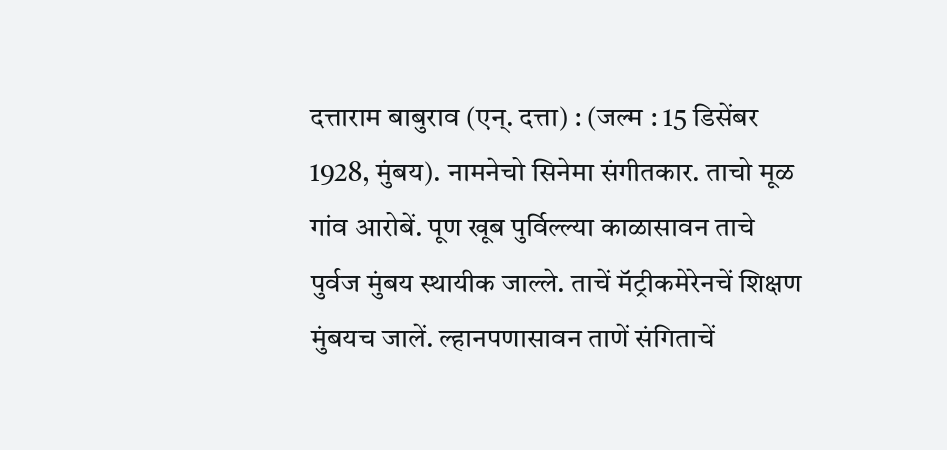दत्ताराम बाबुराव (एन्. दत्ता) : (जल्म : 15 डिसेंबर 1928, मुंबय). नामनेचो सिनेमा संगीतकार. ताचो मूळ गांव आरोबें. पूण खूब पुर्विल्ल्या काळासावन ताचे पुर्वज मुंबय स्थायीक जाल्ले. ताचें मॅट्रीकमेरेनचें शिक्षण मुंबयच जालें. ल्हानपणासावन ताणें संगिताचें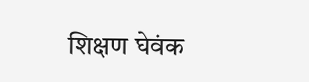शिक्षण घेवंक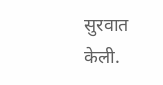सुरवात केली.